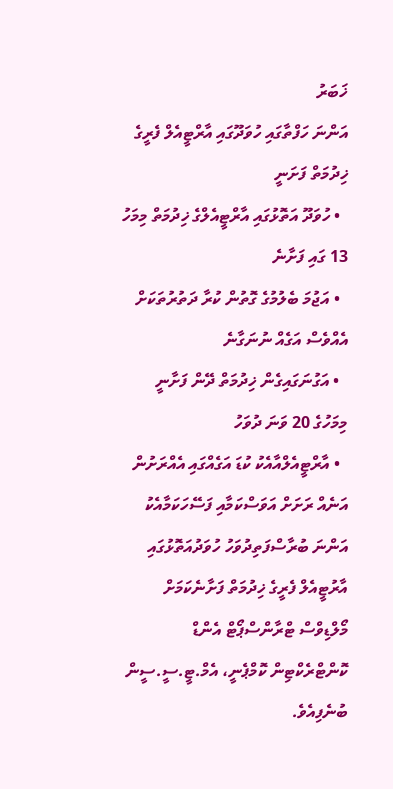ޚަބަރު
އަންނަ ހަފްތާގައި ހުވަދޫގައި އާރްޓީއެލް ފެރީގެ ޚިދުމަތް ފަށަނީ
  • ހުވަދޫ އަތޮޅުގައި އާރްޓީއެލްގެ ޚިދުމަތް މިމަހު 13 ގައި ފަށާނެ
  • އަޖުމަ ބެލުމުގެ ގޮތުން ކުރާ ދަތުރުތަކަށް އެއްވެސް އަގެއް ނުނަގާނެ
  • އަގުނަގައިގެން ޚިދުމަތް ދޭން ފަށާނީ މިމަހުގެ 20 ވަނަ ދުވަހު
  • އާރްޓީއެލްއާއެކު ކުޑަ އަގެއްގައި އެއްރަށުން އަނެއް ރަށަށް އަވަސްކަމާއި ފަސޭހަކަމާއެކު
އަންނަ ބުރާސްފަތިދުވަހު ހުވަދުއަތޮޅުގައި އާރުޓީއެލް ފެރީގެ ޚިދުމަތް ފަށާނެކަމަށް މޯލްޑިވްސް ޓްރާންސްޕޯޓް އެންޑް ކޮންޓްރެކްޓިން ކޮމްޕެނީ، އެމް.ޓީ.ސީ.ސީން ބުނެފިއެވެ.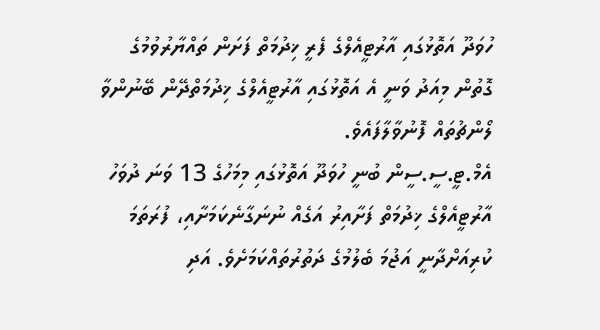ހުވަދޫ އަތޮޅުގައި އާރުޓީއެލްގެ ފެރީ ޚިދުމަތް ފަށަން ތައްޔާރުވުމުގެ ގޮތުން މިއަދު ވަނީ އެ އަތޮޅުގައި އާރުޓީއެލްގެ ޚިދުމަތްދޭން ބޭނުންވާ ލޯންޗުތައް ފޮނުވާލާފައެވެ.
އެމް.ޓީ.ސީ.ސީން ބުނީ ހުވަދޫ އަތޮޅުގައި މިމަހުގެ 13 ވަނަ ދުވަހު އާރުޓީއެލްގެ ޚިދުމަތް ފަށާއިރު އަގެއް ނުނަގާނެކަމަށާއި، ފުރަތަމަ ކުރިއަށްދާނީ އަޖުމަ ބެލުމުގެ ދަތުރުތައްކަމަށެވެ. އަދި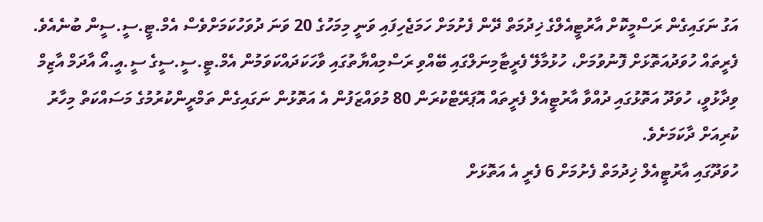އަގު ނަގައިގެން ރަސްމީކޮށް އާރުޓީއެލްގެ ޚިދުމަތް ދޭން ފެށުމަށް ހަމަޖެހިފައި ވަނީ މިމަހުގެ 20 ވަނަ ދުވަހުކަމަށްވެސް އެމް.ޓީ.ސީ.ސީން ބުނެއެވެ.
ފެރީތައް ހުވަދުއަތޮޅަށް ފޮނުވުމަށް، ހުޅުމާލޭ ފެރީޓާމިނަލްގައި ބޭއްވި ރަސްމިއްޔާތުގައި ވާހަކަދައްކަވަމުން އެމް.ޓީ.ސީ.ސީގެ ސީ.އީ.އޯ އާދަމް އާޒިމް ވިދާޅުވީ، ހުވަދޫ އަތޮޅުގައި ދުއްވާ އާރުޓީއެލް ފެރީތައް އޮޕަރޭޓްކުރަން 80 މުވައްޒަފުން އެ އަތޮޅުން ނަގައިގެން ތަމްރީންކުރުމުގެ މަސައްކަތް މިހާރު ކުރިއަށް ދާކަމަށެވެ.
ހުވަދޫގައި އާރުޓީއެލް ޚިދުމަތް ފެށުމަށް 6 ފެރީ އެ އަތޮޅަށް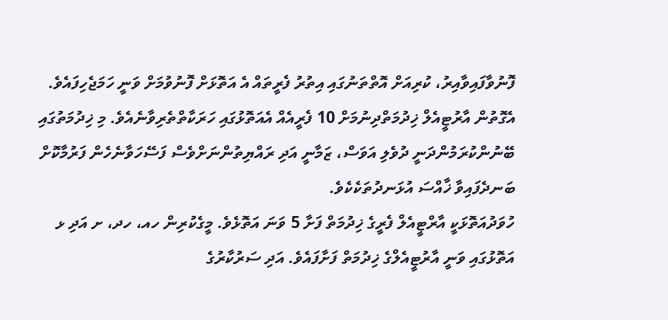ފޮނުވާފައިވާއިރު، ކުރިއަށް އޮތްތަނުގައި އިތުރު ފެރީތައް އެ އަތޮޅަށް ފޮނުވުމަށް ވަނީ ހަމަޖެހިފައެވެ. އެގޮތުން އާރުޓީއެލް ޚިދުމަތްދިނުމަށް 10 ފެރީއެއް އެއަތޮޅުގައި ހަރަކާތްތެރިވާނެއެވެ. މި ޚިދުމަތުގައި ބޭނުންކުރަމުންދަނީ ދުވެލި އަވަސް، ޒަމާނީ އަދި ރައްޔިތުންނަށްވެސް ފަސޭހަވާނެހެން ފަރުމާކޮށް ބަނދެފައިވާ ޚާއްސަ އުޅަނދުތަކެކެވެ.
ހުވަދުއަތޮޅަކީ އާރްޓީއެލް ފެރީގެ ޚިދުމަތް ފަށާ 5 ވަނަ އަތޮޅެވެ. މީގެކުރިން ހއ، ހދ، ށ އަދި ޅ އަތޮޅުގައި ވަނީ އާރުޓީއެލްގެ ޚިދުމަތް ފަށާފައެވެ. އަދި ސަރުކާރުގެ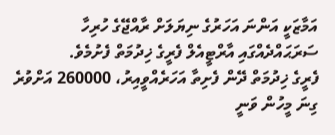އަމާޒަކީ އަންނަ އަހަރުގެ ނިޔަލަށް ރާއްޖޭގެ ހުރިހާ ސަރަޙައްދެއްގައި އާރްޓީއެލް ފެރީގެ ޚިދުމަތް ފެށުމެވެ.
ފެރީގެ ޚިދުމަތް ދޭން ފެށިތާ އަހަރެއްވީއިރު، 260000 އަށްވުރެ ގިނަ މީހުން ވަނީ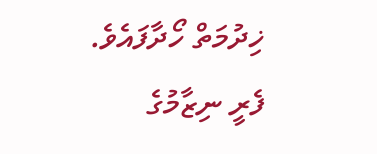ޚިދުމަތް ހޯދާފައެވެ. ފެރީ ނިޒާމުގެ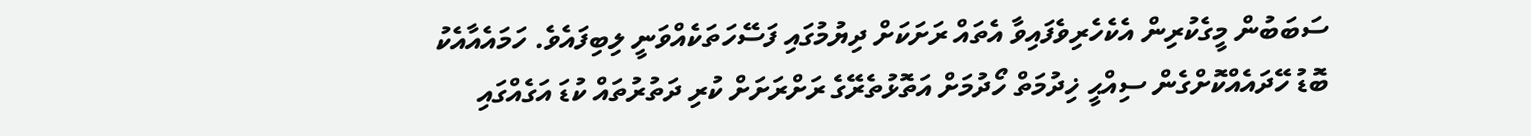ސަބަބުން މީގެކުރިން އެކެހެރިވެފައިވާ އެތައް ރަށަކަށް ދިޔުމުގައި ފަސޭހަތަކެއްވަނީ ލިބިފައެވެ. ހަމައެއާއެކު ބޮޑު ހޭދައެއްކޮށްގެން ސިއްޙީ ޚިދުމަތް ހޯދުމަށް އަތޮޅުތެރޭގެ ރަށްރަށަށް ކުރި ދަތުރުތައް ކުޑަ އަގެއްގައި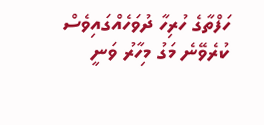ހަފްތާގެ ހުރިހާ ދުވަހެއްގައިވެސް ކުރެވޭނެ މަގު މިހާރު ވަނީ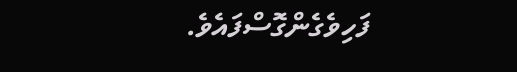ފަހިވެގެންގޮސްފައެވެ.